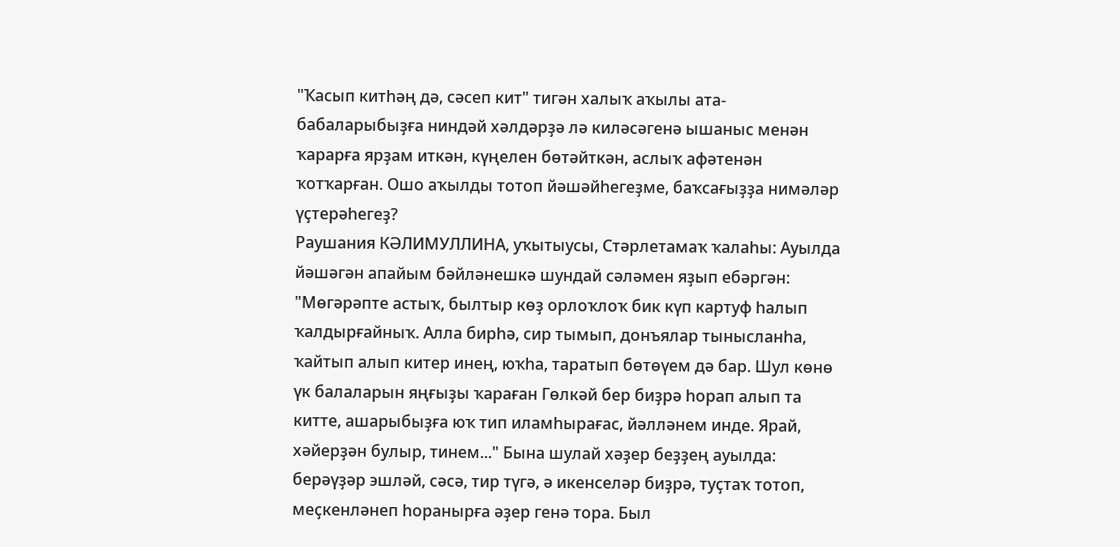"Ҡасып китһәң дә, сәсеп кит" тигән халыҡ аҡылы ата-бабаларыбыҙға ниндәй хәлдәрҙә лә киләсәгенә ышаныс менән ҡарарға ярҙам иткән, күңелен бөтәйткән, аслыҡ афәтенән ҡотҡарған. Ошо аҡылды тотоп йәшәйһегеҙме, баҡсағыҙҙа нимәләр үҫтерәһегеҙ?
Раушания КӘЛИМУЛЛИНА, уҡытыусы, Стәрлетамаҡ ҡалаһы: Ауылда йәшәгән апайым бәйләнешкә шундай сәләмен яҙып ебәргән: "Мөгәрәпте астыҡ, былтыр көҙ орлоҡлоҡ бик күп картуф һалып ҡалдырғайныҡ. Алла бирһә, сир тымып, донъялар тынысланһа, ҡайтып алып китер инең, юҡһа, таратып бөтөүем дә бар. Шул көнө үк балаларын яңғыҙы ҡараған Гөлкәй бер биҙрә һорап алып та китте, ашарыбыҙға юҡ тип иламһырағас, йәлләнем инде. Ярай, хәйерҙән булыр, тинем..." Бына шулай хәҙер беҙҙең ауылда: берәүҙәр эшләй, сәсә, тир түгә, ә икенселәр биҙрә, туҫтаҡ тотоп, меҫкенләнеп һоранырға әҙер генә тора. Был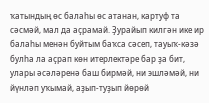ҡатындың өс балаһы өс атанан, картуф та сәсмәй, мал да аҫрамай. Ҙурайып килгән ике ир балаһы менән буйтым баҡса сәсеп, тауыҡ-кәзә булһа ла аҫрап көн итерлектәре бар ҙа бит, улары әсәләренә баш бирмәй, ни эшләмәй, ни йүнләп уҡымай, аҙып-туҙып йөрөй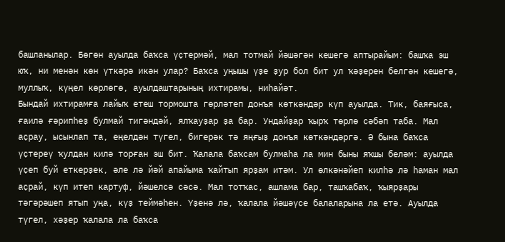башланылар. Бөгөн ауылда баҡса үҫтермәй, мал тотмай йәшәгән кешегә аптырайым: башҡа эш юҡ, ни менән көн үткәрә икән улар? Баҡса уңышы үҙе ҙур бол бит ул ҡәҙерен белгән кешегә, муллыҡ, күңел көрлөгө, ауылдаштарының ихтирамы, ниһайәт.
Бындай ихтирамға лайыҡ етеш тормошта гөрләтеп донъя көткәндәр күп ауылда. Тик, баяғыса, ғаилә ғәрипһеҙ булмай тигәндәй, ялҡауҙар ҙа бар. Ундайҙар ҡырҡ төрлө сәбәп таба. Мал аҫрау, ысынлап та, еңелдән түгел, бигерәк тә яңғыҙ донъя көткәндәргә. Ә бына баҡса үҫтереү ҡулдан килә торған эш бит. Ҡалала баҡсам булмаһа ла мин быны яҡшы беләм: ауылда үҫеп буй еткерҙек, әле лә йәй апайыма ҡайтып ярҙам итәм. Ул өлкәнәйеп килһә лә һаман мал аҫрай, күп итеп картуф, йәшелсә сәсә. Мал тотҡас, ашлама бар, ташҡабаҡ, ҡыярҙары тәгәрәшеп ятып уңа, күҙ теймәһен. Үҙенә лә, ҡалала йәшәүсе балаларына ла етә. Ауылда түгел, хәҙер ҡалала ла баҡса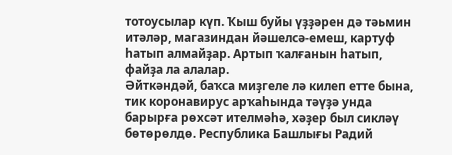тотоусылар күп. Ҡыш буйы үҙҙәрен дә тәьмин итәләр, магазиндан йәшелсә-емеш, картуф һатып алмайҙар. Артып ҡалғанын һатып, файҙа ла алалар.
Әйткәндәй, баҡса миҙгеле лә килеп етте бына, тик коронавирус арҡаһында тәүҙә унда барырға рөхсәт ителмәһә, хәҙер был сикләү бөтөрөлдө. Республика Башлығы Радий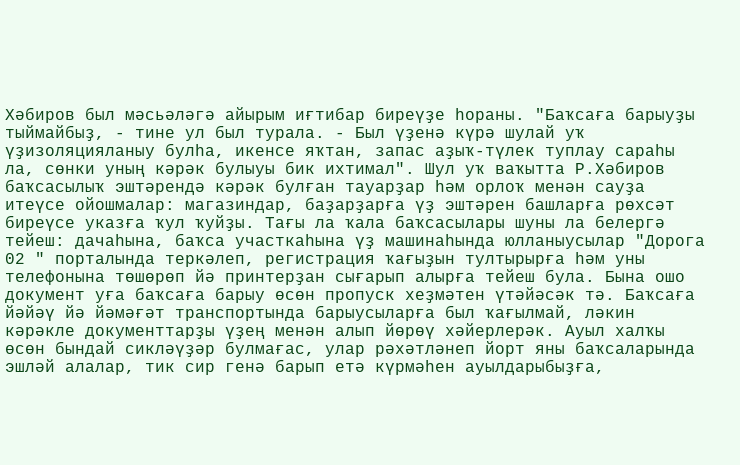Хәбиров был мәсьәләгә айырым иғтибар биреүҙе һораны. "Баҡсаға барыуҙы тыймайбыҙ, - тине ул был турала. - Был үҙенә күрә шулай уҡ үҙизоляцияланыу булһа, икенсе яҡтан, запас аҙыҡ-түлек туплау сараһы ла, сөнки уның кәрәк булыуы бик ихтимал". Шул уҡ ваҡытта Р.Хәбиров баҡсасылыҡ эштәрендә кәрәк булған тауарҙар һәм орлоҡ менән сауҙа итеүсе ойошмалар: магазиндар, баҙарҙарға үҙ эштәрен башларға рөхсәт биреүсе указға ҡул ҡуйҙы. Тағы ла ҡала баҡсасылары шуны ла белергә тейеш: дачаһына, баҡса участкаһына үҙ машинаһында юлланыусылар "Дорога 02 " порталында теркәлеп, регистрация ҡағыҙын тултырырға һәм уны телефонына төшөрөп йә принтерҙан сығарып алырға тейеш була. Бына ошо документ уға баҡсаға барыу өсөн пропуск хеҙмәтен үтәйәсәк тә. Баҡсаға йәйәү йә йәмәғәт транспортында барыусыларға был ҡағылмай, ләкин кәрәкле документтарҙы үҙең менән алып йөрөү хәйерлерәк. Ауыл халҡы өсөн бындай сикләүҙәр булмағас, улар рәхәтләнеп йорт яны баҡсаларында эшләй алалар, тик сир генә барып етә күрмәһен ауылдарыбыҙға,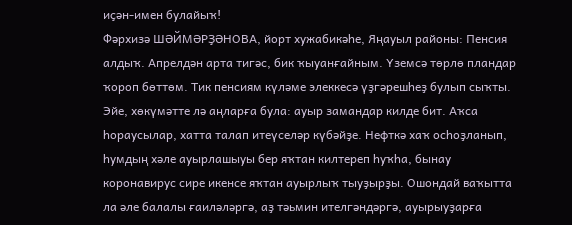иҫән-имен булайыҡ!
Фәрхизә ШӘЙМӘРҘӘНОВА, йорт хужабикәһе, Яңауыл районы: Пенсия алдыҡ. Апрелдән арта тигәс, бик ҡыуанғайным. Үземсә төрлө пландар ҡороп бөттөм. Тик пенсиям күләме элеккесә үҙгәрешһеҙ булып сыҡты. Эйе, хөкүмәтте лә аңларға була: ауыр замандар килде бит. Аҡса һораусылар, хатта талап итеүселәр күбәйҙе. Нефткә хаҡ осһоҙланып, һумдың хәле ауырлашыуы бер яҡтан килтереп һуҡһа, бынау коронавирус сире икенсе яҡтан ауырлыҡ тыуҙырҙы. Ошондай ваҡытта ла әле балалы ғаиләләргә, аҙ тәьмин ителгәндәргә, ауырыуҙарға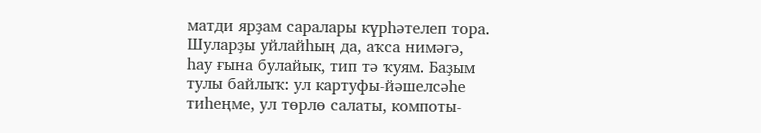матди ярҙам саралары күрһәтелеп тора. Шуларҙы уйлайһың да, аҡса нимәгә, һау ғына булайык, тип тә ҡуям. Баҙым тулы байлыҡ: ул картуфы-йәшелсәһе тиһеңме, ул төрлө салаты, компоты-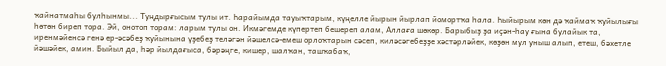ҡайнатмаһы булһынмы... Туңдырғысым тулы ит. Һарайымда тауыҡтарым, күңелле йырын йырлап йомортҡа һала. Һыйырым көн дә ҡаймаҡ ҡуйылығы һөтөн биреп тора. Эй, онотоп торам: ларым тулы он. Икмәгемде күпертеп бешереп алам, Аллаға шөкөр. Барыбыҙ ҙа иҫән-һау ғына булайык та, иренмәйенсә генә ер-әсәбеҙ ҡуйынына үҙебеҙ теләгән йәшелсә-емеш орлоҡтарын сәсеп, киләсәгебеҙҙе хәстәрләйек, көҙөн мул уныш алып, етеш, бәхетле йәшәйек, амин. Быйыл да, һәр йылдағыса, бәрәңге, кишер, шалҡан, ташҡабаҡ,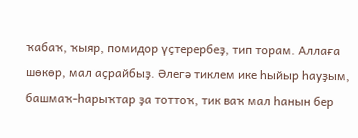ҡабаҡ, ҡыяр, помидор үҫтерербеҙ, тип торам. Аллаға шөкөр, мал аҫрайбыҙ. Әлегә тиклем ике һыйыр һауҙым, башмаҡ-һарыҡтар ҙа тоттоҡ, тик ваҡ мал һанын бер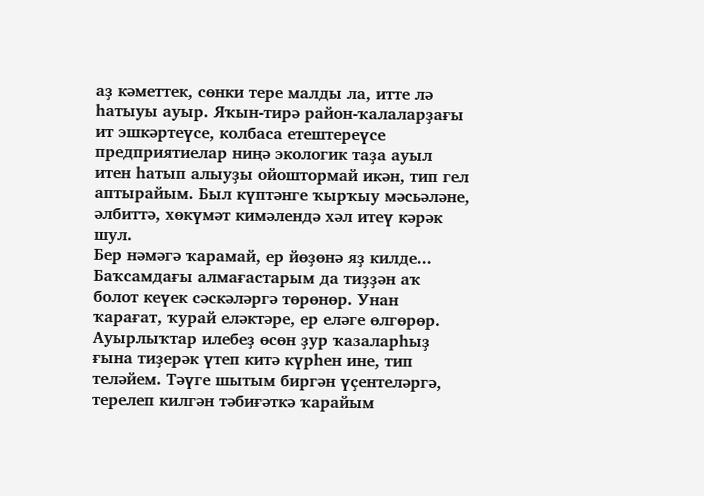аҙ кәметтек, сөнки тере малды ла, итте лә һатыуы ауыр. Яҡын-тирә район-ҡалаларҙағы ит эшкәртеүсе, колбаса етештереүсе предприятиелар ниңә экологик таҙа ауыл итен һатып алыуҙы ойоштормай икән, тип гел аптырайым. Был күптәнге ҡырҡыу мәсьәләне, әлбиттә, хөкүмәт кимәлендә хәл итеү кәрәк шул.
Бер нәмәгә ҡарамай, ер йөҙөнә яҙ килде... Баҡсамдағы алмағастарым да тиҙҙән аҡ болот кеүек сәскәләргә төрөнөр. Унан ҡарағат, ҡурай еләктәре, ер еләге өлгөрөр. Ауырлыҡтар илебеҙ өсөн ҙур ҡазаларһыҙ ғына тиҙерәк үтеп китә күрһен ине, тип теләйем. Тәүге шытым биргән үҫентеләргә, терелеп килгән тәбиғәткә ҡарайым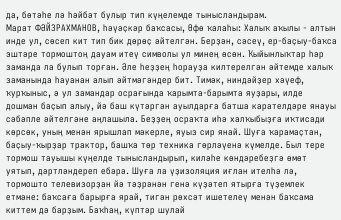да, бөтәһе лә һәйбәт булыр тип күңелемде тынысландырам.
Марат ФӘЙЗРАХМАНОВ, һәүәҫкәр баҡсасы, Өфө ҡалаһы: Халыҡ аҡылы - алтын инде ул, сөсеп кит тип бик дөрөҫ әйтелгән. Берҙән, сәсеү, ер-баҫыу-баҡса эштәре тормоштоң дауам итеү символы ул минең өсөн. Ҡыйынлыҡтар һәр заманда ла булып торған. Әле һеҙҙең һорауҙа килтерелгән әйтемде халыҡ заманында һауанан алып әйтмәгәндер бит. Тимәк, ниндәйҙер хәүеф, ҡурҡыныс, ә ул замандар осрағында ҡарымта-барымта яуҙары, илде дошман баҫып алыу, йә баш күтәргән ауылдарға батша карателдәре янауы сәбәпле әйтелгәне аңлашыла. Беҙҙең осраҡта иһә халҡыбыҙға иҡтисади көрсөк, уның менән ярышлап мәкерле, яуыз сир янай. Шуға ҡарамаҫтан, баҫыу-ҡырҙар трактор, башҡа төр техника гөрләүенә күмелде. Был тере тормош тауышы күңелде тынысландырып, киләһе көндәребеҙгә өмөт уятып, дәртләндереп ебәрә. Шуға ла үҙизоляция иғлан ителһә лә, тормошто телевизорҙан йә тәҙрәнән генә күҙәтеп ятырға түҙемлек етмәне: баҡсаға барырға ярай, тигән рөхсәт ишетелеү менән баҡсама киттем дә барҙым. Баҡһаң, күптәр шулай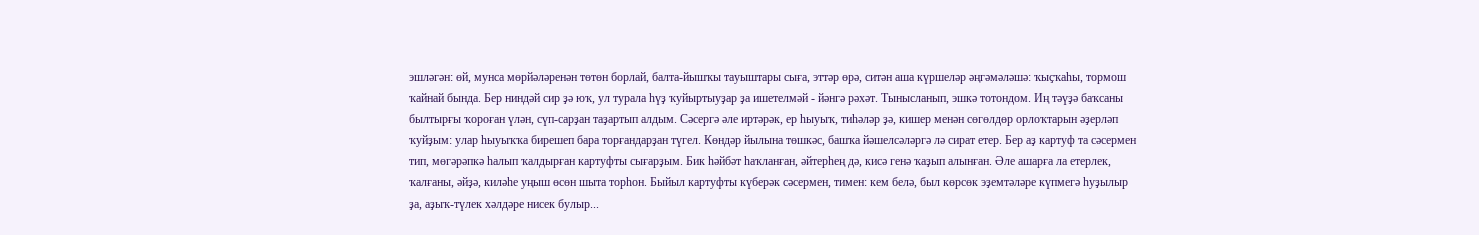эшләгән: өй, мунса мөрйәләренән төтөн борлай, балта-йышҡы тауыштары сыға, эттәр өрә, ситән аша күршеләр әңгәмәләшә: ҡыҫҡаһы, тормош ҡайнай бында. Бер ниндәй сир ҙә юҡ, ул турала һүҙ ҡуйыртыуҙар ҙа ишетелмәй - йәнгә рәхәт. Тынысланып, эшкә тотондом. Иң тәүҙә баҡсаны былтырғы ҡороған үлән, сүп-сарҙан таҙартып алдым. Сәсергә әле иртәрәк, ер һыуыҡ, тиһәләр ҙә, кишер менән сөгөлдөр орлоҡтарын әҙерләп ҡуйҙым: улар һыуыҡҡа бирешеп бара торғандарҙан түгел. Көндәр йылына төшкәс, башҡа йәшелсәләргә лә сират етер. Бер аҙ картуф та сәсермен тип, мөгәрәпкә һалып ҡалдырған картуфты сығарҙым. Бик һәйбәт һаҡланған, әйтерһең дә, кисә генә ҡаҙып алынған. Әле ашарға ла етерлек, ҡалғаны, әйҙә, киләһе уңыш өсөн шыта торһон. Быйыл картуфты күберәк сәсермен, тимен: кем белә, был көрсөк эҙемтәләре күпмегә һуҙылыр ҙа, аҙыҡ-түлек хәлдәре нисек булыр...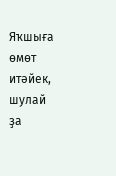Яҡшыға өмөт итәйек, шулай ҙа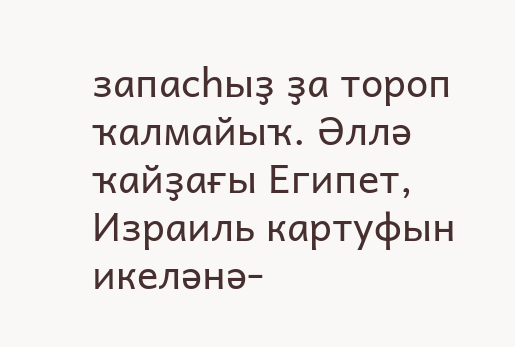запасһыҙ ҙа тороп ҡалмайыҡ. Әллә ҡайҙағы Египет, Израиль картуфын икеләнә-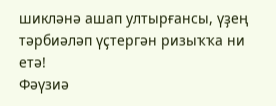шикләнә ашап ултырғансы, үҙең тәрбиәләп үҫтергән ризыҡҡа ни етә!
Фәүзиә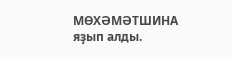МӨХӘМӘТШИНА яҙып алды.